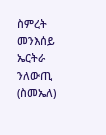ስምረት መንእሰይ ኤርትራ ንለውጢ (ስመኤለ)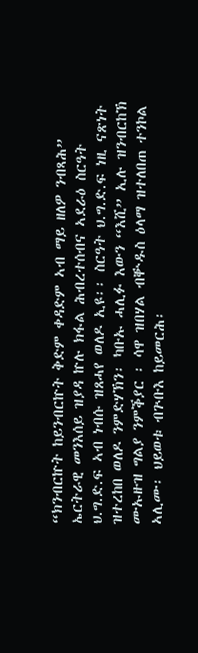“ክንብርኵት ከይንብርኵት ቅድም ቀዳድም ኣብ ማይ ዘለዎ ንብጻሕ” ኤርትራዊ መንእሰይ ዝያዳ ኵሉ ክፋል ሕብረተሰብና ኣደራዕ ስርዓት ህ.ግ.ድ.ፍ ኣብ ነብሱ ዝጸሓየ ወለዶ ኢዩ፡፡ ስርዓት ህ.ግ.ድ.ፍ ነዚ ናጽነት ዝተረከበ ወለዶ ንምድሃኽን፡ ካቡኡ ሓሊፉ እውን “እሺ” ኢሉ ዝንብርከኽ ሙኡዙዝ ግልያ ንምቕያር ፡ ሳዋ ዝበሃል ብቝዱስ ዕላማ ዝተለበጠ ተንኮል ኣሊሙ፡ ህይወቱ ብጕቡእ ከይመርሕ፡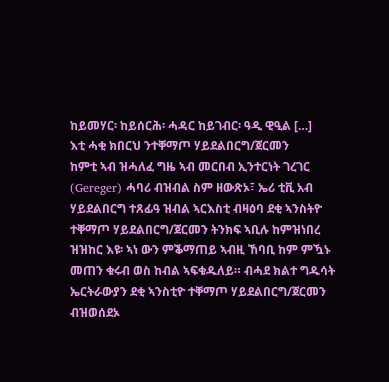ከይመሃር፡ ከይሰርሕ፡ ሓዳር ከይገብር፡ ዓዲ ዊዒል […]
እቲ ሓቂ ክበርህ ንተቐማጦ ሃይደልበርግ/ጀርመን
ከምቲ ኣብ ዝሓለፈ ግዜ ኣብ መርበብ ኢንተርነት ገረገር (Gereger) ሓባሪ ብዝብል ስም ዘውጽኦ፣ ኤሪ ቲቪ አብ ሃይደልበርግ ተጸፊዓ ዝብል ኣርእስቲ ብዛዕባ ደቂ ኣንስትዮ ተቐማጦ ሃይደልበርግ/ጀርመን ትንክፍ ኣቢሉ ከምዝነበረ ዝዝከር እዩ፡ ኣነ ውን ምቕማጠይ ኣብዚ ኸባቢ ከም ምዃኑ መጠን ቁሩብ ወስ ከብል ኣፍቁዱለይ። ብሓደ ክልተ ግዱሳት ኤርትራውያን ደቂ ኣንስቲዮ ተቐማጦ ሃይደልበርግ/ጀርመን ብዝወሰደኦ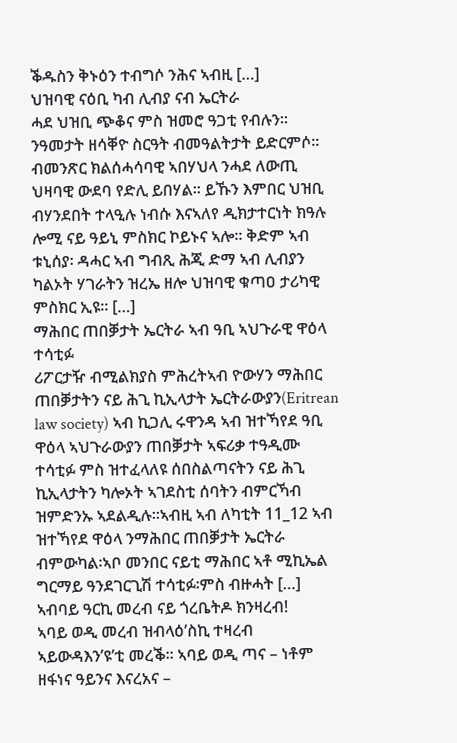ቕዱስን ቅኑዕን ተብግሶ ንሕና ኣብዚ […]
ህዝባዊ ናዕቢ ካብ ሊብያ ናብ ኤርትራ
ሓደ ህዝቢ ጭቆና ምስ ዝመሮ ዓጋቲ የብሉን፡፡ ንዓመታት ዘሳቐዮ ስርዓት ብመዓልትታት ይድርምሶ፡፡ ብመንጽር ክልሰሓሳባዊ ኣበሃህላ ንሓደ ለውጢ ህዛባዊ ውደባ የድሊ ይበሃል፡፡ ይኹን እምበር ህዝቢ ብሃንደበት ተላዒሉ ነብሱ እናኣለየ ዲክታተርነት ክዓሉ ሎሚ ናይ ዓይኒ ምስክር ኮይኑና ኣሎ፡፡ ቅድም ኣብ ቱኒሰያ፡ ዳሓር ኣብ ግብጺ ሕጂ ድማ ኣብ ሊብያን ካልኦት ሃገራትን ዝረኤ ዘሎ ህዝባዊ ቁጣዐ ታሪካዊ ምስክር ኢዩ፡፡ […]
ማሕበር ጠበቓታት ኤርትራ ኣብ ዓቢ ኣህጉራዊ ዋዕላ ተሳቲፉ
ሪፖርታዥ ብሚልክያስ ምሕረትኣብ ዮውሃን ማሕበር ጠበቓታትን ናይ ሕጊ ኪኢላታት ኤርትራውያን(Eritrean law society) ኣብ ኪጋሊ ሩዋንዳ ኣብ ዝተኻየደ ዓቢ ዋዕላ ኣህጉራውያን ጠበቓታት ኣፍሪቃ ተዓዲሙ ተሳቲፉ ምስ ዝተፈላለዩ ሰበስልጣናትን ናይ ሕጊ ኪኢላታትን ካሎኦት ኣገደስቲ ሰባትን ብምርኻብ ዝምድንኡ ኣደልዲሉ።ኣብዚ ኣብ ለካቲት 11_12 ኣብ ዝተኻየደ ዋዕላ ንማሕበር ጠበቓታት ኤርትራ ብምውካል፡ኣቦ መንበር ናይቲ ማሕበር ኣቶ ሚኪኤል ግርማይ ዓንደገርጊሽ ተሳቲፉ፡ምስ ብዙሓት […]
ኣብባይ ዓርኪ መረብ ናይ ጎረቤትዶ ክንዛረብ!
ኣባይ ወዲ መረብ ዝብላዕ’ስኪ ተዛረብ ኣይውዳእን’ዩ’ቲ መረቕ። ኣባይ ወዲ ጣና – ነቶም ዘፋነና ዓይንና እናረአና –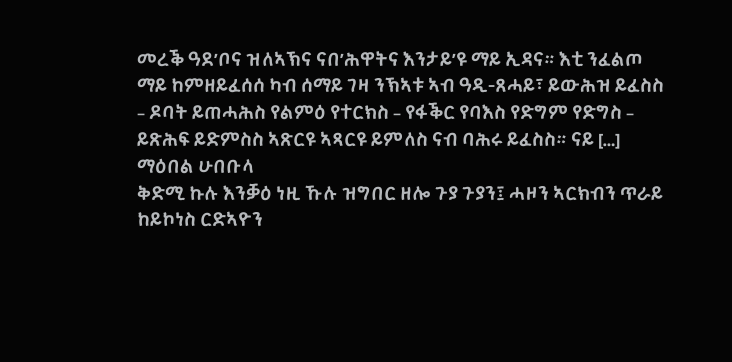መረቕ ዓደ’ቦና ዝለኣኽና ናበ’ሕዋትና እንታይ’ዩ ማይ ኢዳና። እቲ ንፈልጦ ማይ ከምዘይፈሰሰ ካብ ሰማይ ገዛ ንኽኣቱ ኣብ ዓዲ-ጸሓይ፣ ይውሕዝ ይፈስስ – ዶባት ይጠሓሕስ የልምዕ የተርክስ – የፋቕር የባእስ የድግም የድግስ – ይጽሕፍ ይድምስስ ኣጽርዩ ኣጻርዩ ይምለስ ናብ ባሕሩ ይፈስስ። ናይ […]
ማዕበል ሁበቡላ
ቅድሚ ኩሉ እንቓዕ ነዚ ኹሉ ዝግበር ዘሎ ጉያ ጉያን፤ ሓዞን ኣርክብን ጥራይ ከይኮነስ ርድኣዮን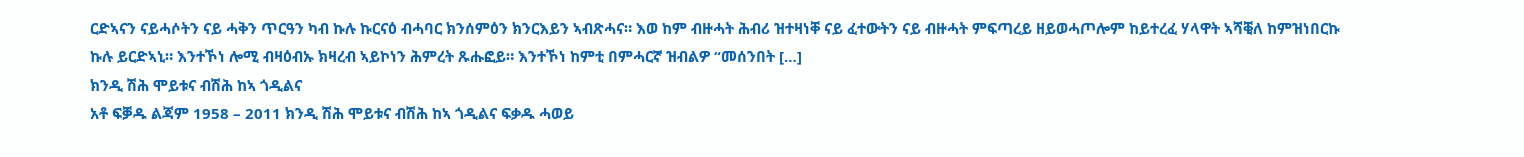ርድኣናን ናይሓሶትን ናይ ሓቅን ጥርዓን ካብ ኩሉ ኩርናዕ ብሓባር ክንሰምዕን ክንርእይን ኣብጽሓና። እወ ከም ብዙሓት ሕብሪ ዝተዛነቐ ናይ ፈተውትን ናይ ብዙሓት ምፍጣረይ ዘይወሓጦሎም ከይተረፈ ሃላዋት ኣሻቒለ ከምዝነበርኩ ኩሉ ይርድኣኒ። እንተኾነ ሎሚ ብዛዕብኡ ክዛረብ ኣይኮነን ሕምረት ጹሑፎይ። እንተኾነ ከምቲ በምሓርኛ ዝብልዎ “መሰንበት […]
ክንዲ ሽሕ ሞይቱና ብሽሕ ከኣ ጎዲልና
አቶ ፍቓዱ ልጃም 1958 – 2011 ክንዲ ሽሕ ሞይቱና ብሽሕ ከኣ ጎዲልና ፍቃዱ ሓወይ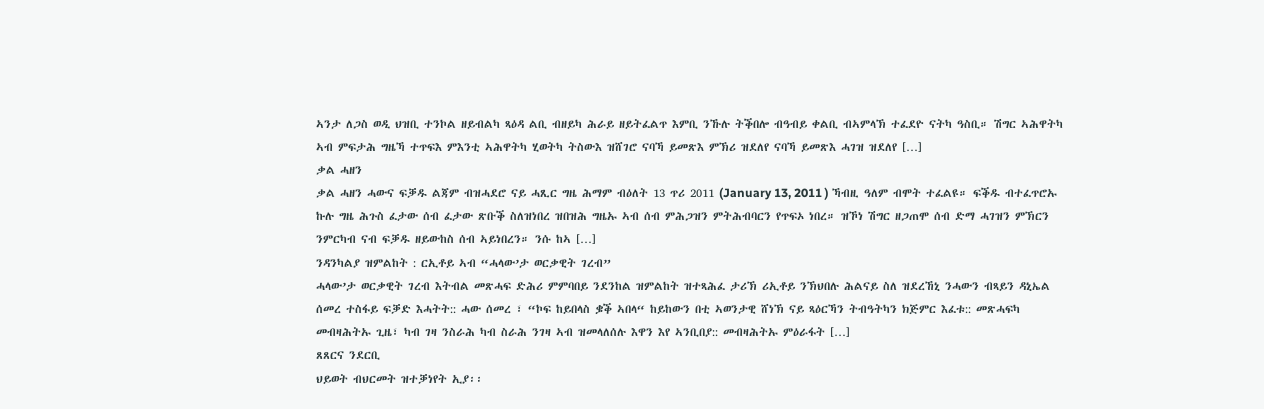ኣንታ ለጋስ ወዲ ህዝቢ ተንኮል ዘይብልካ ጻዕዳ ልቢ ብዘይካ ሕራይ ዘይትፈልጥ እምቢ ንኹሉ ትቕበሎ ብዓብይ ቀልቢ ብኣምላኽ ተፈደዮ ናትካ ዓስቢ። ሽግር ኣሕዋትካ ኣብ ምፍታሕ ግዜኻ ተጥፍእ ምእንቲ ኣሕዋትካ ሂወትካ ትስውእ ዝሸገሮ ናባኻ ይመጽእ ምኽሪ ዝደለየ ናባኻ ይመጽእ ሓገዝ ዝደለየ […]
ቃል ሓዘን
ቃል ሓዘን ሓውና ፍቓዱ ልጃም ብዝሓደሮ ናይ ሓጺር ግዜ ሕማም ብዕለት 13 ጥሪ 2011 (January 13, 2011 ) ኻብዚ ዓለም ብሞት ተፈልዩ። ፍቕዱ ብተፈጥሮኡ ኩሉ ግዜ ሕጉስ ፈታው ሰብ ፈታው ጽቡቕ ስለዝነበረ ዝበዝሕ ግዜኡ ኣብ ሰብ ምሕጋዝን ምትሕብባርን የጥፍኦ ነበረ። ዝኾነ ሽግር ዘጋጠሞ ሰብ ድማ ሓገዝን ምኽርን ንምርካብ ናብ ፍቓዱ ዘይውከስ ሰብ ኣይነበረን። ንሱ ከኣ […]
ንዳንካልያ ዝምልከት : ርኢቶይ ኣብ “ሓላው’ታ ወርቃዊት ገረብ”
ሓላው’ታ ወርቃዊት ገረብ እትብል መጽሓፍ ድሕሪ ምምባበይ ንደንከል ዝምልከት ዝተጻሕፈ ታሪኽ ሪኢቶይ ንኽህበሉ ሕልናይ ስለ ዝደረኸኒ ንሓውን ብጻይን ዳኒኤል ሰመረ ተስፋይ ፍቓድ እሓትት:: ሓው ሰመረ ፣ “ኮፍ ከይበላስ ቌቕ ኣበላ“ ከይከውን በቲ ኣወንታዊ ሸነኽ ናይ ጻዕርኻን ትብዓትካን ክጅምር እፈቱ:: መጽሓፍካ መብዛሕትኡ ጊዜ፣ ካብ ገዛ ንስራሕ ካብ ስራሕ ንገዛ ኣብ ዝመላለሰሉ እዋን እየ ኣንቢበያ:: መብዛሕትኡ ምዕራፋት […]
ጸጸርና ንደርቢ
ህይወት ብህርመት ዝተቓነየት ኢያ፡፡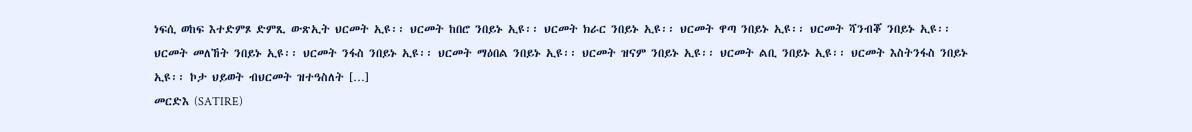ነፍሲ ወከፍ እተድምጾ ድምጺ ውጽኢት ህርመት ኢዩ፡፡ ህርመት ከበሮ ንበይኑ ኢዩ፡፡ ህርመት ክራር ንበይኑ ኢዩ፡፡ ህርመት ዋጣ ንበይኑ ኢዩ፡፡ ህርመት ሻንብቖ ንበይኑ ኢዩ፡፡ ህርመት መለኸት ንበይኑ ኢዩ፡፡ ህርመት ንፋስ ንበይኑ ኢዩ፡፡ ህርመት ማዕበል ንበይኑ ኢዩ፡፡ ህርመት ዝናም ንበይኑ ኢዩ፡፡ ህርመት ልቢ ንበይኑ ኢዩ፡፡ ህርመት እስትንፋስ ንበይኑ ኢዩ፡፡ ኮታ ህይወት ብህርመት ዝተዓስለት […]
መርድእ (SATIRE)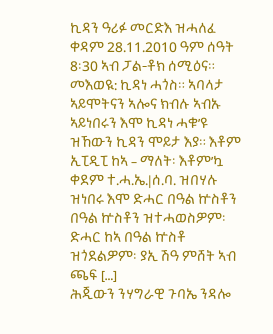ኪዳን ዓሪፉ መርድእ ዝሓለፈ ቀዳም 28.11.2010 ዓም ሰዓት 8፡30 ኣብ ፓል-ቶክ ሰሚዕና። መእወዪ: ኪዳነ ሓጎስ። ኣባላታ ኣይሞትናን ኣሎና ክብሉ ኣብኡ ኣይነበሩን እሞ ኪዳነ ሓቁ’ዩ ዝኸውን ኪዳን ሞይታ እያ። እቶም ኢፒዲፒ ከኣ – ማለት፡ እቶም’ኳ ቀደም ተ.ሓ.ኤ.|ሰ.ባ. ዝበሃሉ ዝነበሩ እሞ ድሓር በዓል ኵስቶን በዓል ኵስቶን ዝተሓወስዎም፡ ድሓር ከኣ በዓል ኵስቶ ዝጎደልዎም፡ ያኢ ሽዓ ምሸት ኣብ ጫፍ […]
ሕጂውን ንሃግራዊ ጉባኤ ንዳሎ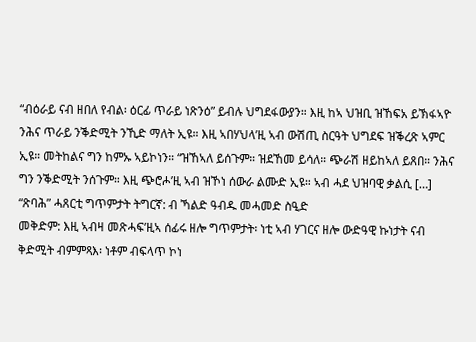“ብዕራይ ናብ ዘበለ የብል፡ ዕርፊ ጥራይ ነጽንዕ” ይብሉ ህግደፋውያን። እዚ ከኣ ህዝቢ ዝኸፍአ ይኽፋኣዮ ንሕና ጥራይ ንቕድሚት ንኺድ ማለት ኢዩ። እዚ ኣበሃህላ’ዚ ኣብ ውሽጢ ስርዓት ህግደፍ ዝቕረጽ ኣምር ኢዩ። መትከልና ግን ከምኡ ኣይኮነን። “ዝኸኣለ ይሰጉም። ዝደኸመ ይሳለ። ጭራሽ ዘይከኣለ ይጸበ። ንሕና ግን ንቕድሚት ንሰጉም። እዚ ጭሮሖ’ዚ ኣብ ዝኾነ ሰውራ ልሙድ ኢዩ። ኣብ ሓደ ህዝባዊ ቃልሲ […]
“ጽባሕ” ሓጸርቲ ግጥምታት ትግርኛ: ብ ኻልድ ዓብዱ መሓመድ ስዒድ
መቅድም: እዚ ኣብዛ መጽሓፍ’ዚኣ ሰፊሩ ዘሎ ግጥምታት፡ ነቲ ኣብ ሃገርና ዘሎ ውድዓዊ ኩነታት ናብ ቅድሚት ብምምጻእ፡ ነቶም ብፍላጥ ኮነ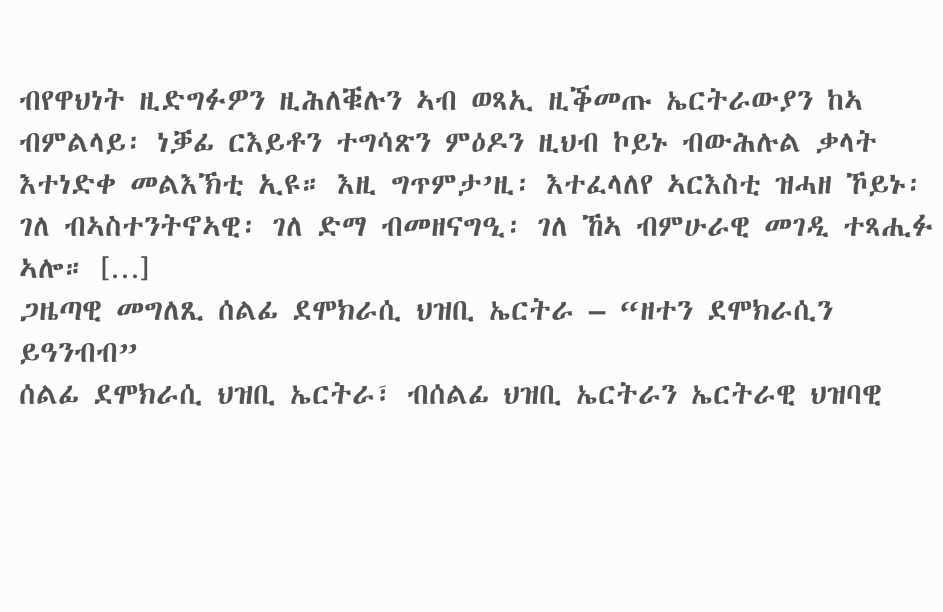ብየዋህነት ዚድግፉዎን ዚሕለቑሉን ኣብ ወጻኢ ዚቕመጡ ኤርትራውያን ከኣ ብምልላይ፡ ነቓፊ ርእይቶን ተግሳጽን ምዕዶን ዚህብ ኮይኑ ብውሕሉል ቃላት እተነድቀ መልእኽቲ ኢዩ። እዚ ግጥምታ’ዚ፡ እተፈላለየ ኣርእስቲ ዝሓዘ ኾይኑ፡ ገለ ብኣስተንትኖኣዊ፡ ገለ ድማ ብመዘናግዒ፡ ገለ ኸኣ ብምሁራዊ መገዲ ተጻሒፉ ኣሎ። […]
ጋዜጣዊ መግለጺ ሰልፊ ደሞክራሲ ህዝቢ ኤርትራ – “ዘተን ደሞክራሲን ይዓንብብ”
ሰልፊ ደሞክራሲ ህዝቢ ኤርትራ፣ ብሰልፊ ህዝቢ ኤርትራን ኤርትራዊ ህዝባዊ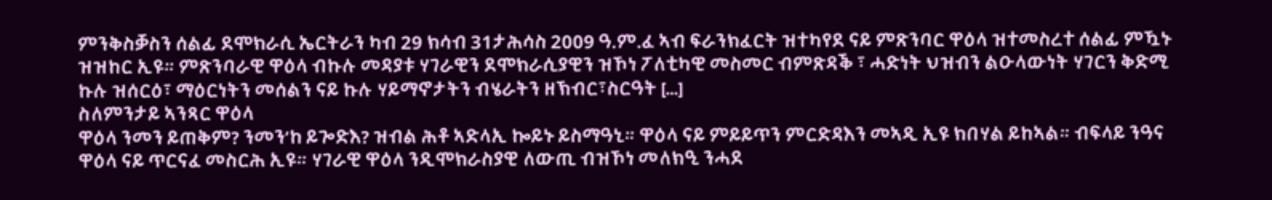ምንቅስቓስን ሰልፊ ደሞክራሲ ኤርትራን ካብ 29 ክሳብ 31ታሕሳስ 2009 ዓ.ም.ፈ ኣብ ፍራንክፈርት ዝተካየደ ናይ ምጽንባር ዋዕላ ዝተመስረተ ሰልፊ ምዃኑ ዝዝከር ኢዩ። ምጽንባራዊ ዋዕላ ብኩሉ መዳያቱ ሃገራዊን ደሞክራሲያዊን ዝኾነ ፖለቲካዊ መስመር ብምጽዳቕ ፣ ሓድነት ህዝብን ልዑላውነት ሃገርን ቅድሚ ኩሉ ዝሰርዕ፣ ማዕርነትን መሰልን ናይ ኩሉ ሃይማኖታትን ብሄራትን ዘኽብር፣ስርዓት […]
ስለምንታይ ኣንጻር ዋዕላ
ዋዕላ ንመን ይጠቅም? ንመን’ከ ይጐድእ? ዝብል ሕቶ ኣድላኢ ኰይኑ ይስማዓኒ። ዋዕላ ናይ ምይይጥን ምርድዳእን መኣዲ ኢዩ ክበሃል ይከኣል። ብፍላይ ንዓና ዋዕላ ናይ ጥርናፈ መስርሕ ኢዩ። ሃገራዊ ዋዕላ ንዲሞክራስያዊ ለውጢ ብዝኾነ መለክዒ ንሓደ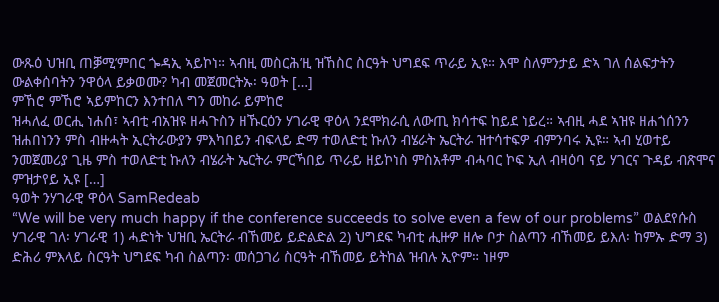ውጹዕ ህዝቢ ጠቓሚ’ምበር ጐዳኢ ኣይኮነ። ኣብዚ መስርሕ’ዚ ዝኸስር ስርዓት ህግደፍ ጥራይ ኢዩ። እሞ ስለምንታይ ድኣ ገለ ሰልፍታትን ውልቀሰባትን ንዋዕላ ይቃወሙ? ካብ መጀመርትኡ፡ ዓወት […]
ምኸሮ ምኸሮ ኣይምከርን እንተበለ ግን መከራ ይምከሮ
ዝሓለፈ ወርሒ ነሐሰ፣ ኣብቲ ብአዝዩ ዘሓጉስን ዘኹርዕን ሃገራዊ ዋዕላ ንደሞክራሲ ለውጢ ክሳተፍ ከይደ ነይረ። ኣብዚ ሓደ ኣዝዩ ዘሐጎሰንን ዝሐበነንን ምስ ብዙሓት ኢርትራውያን ምእካበይን ብፍላይ ድማ ተወለድቲ ኩለን ብሄራት ኤርትራ ዝተሳተፍዎ ብምንባሩ ኢዩ። ኣብ ሂወተይ ንመጀመሪያ ጊዜ ምስ ተወለድቲ ኩለን ብሄራት ኤርትራ ምርኻበይ ጥራይ ዘይኮነስ ምስአቶም ብሓባር ኮፍ ኢለ ብዛዕባ ናይ ሃገርና ጉዳይ ብጽሞና ምዝታየይ ኢዩ […]
ዓወት ንሃገራዊ ዋዕላ SamRedeab
“We will be very much happy if the conference succeeds to solve even a few of our problems” ወልደየሱስ ሃገራዊ ገለ፡ ሃገራዊ 1) ሓድነት ህዝቢ ኤርትራ ብኸመይ ይድልድል 2) ህግደፍ ካብቲ ሒዙዎ ዘሎ ቦታ ስልጣን ብኸመይ ይእለ፡ ከምኡ ድማ 3) ድሕሪ ምእላይ ስርዓት ህግደፍ ካብ ስልጣን፡ መሰጋገሪ ስርዓት ብኸመይ ይትከል ዝብሉ ኢዮም። ነዞም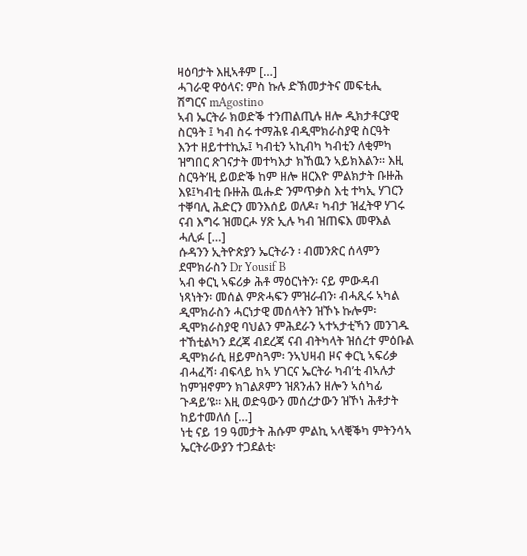ዛዕባታት እዚኣቶም […]
ሓገራዊ ዋዕላና: ምስ ኩሉ ድኽመታትና መፍቲሒ ሽግርና mAgostino
ኣብ ኤርትራ ክወድቕ ተንጠልጢሉ ዘሎ ዲክታቶርያዊ ስርዓት ፤ ካብ ስሩ ተማሕዩ ብዲሞክራስያዊ ስርዓት እንተ ዘይተተኪኡ፤ ካብቲን ኣኪብካ ካብቲን ለቂምካ ዝግበር ጽገናታት መተካእታ ክኸዉን ኣይክእልን። እዚ ስርዓት’ዚ ይወድቕ ከም ዘሎ ዘርእዮ ምልክታት ቡዙሕ እዩ፤ካብቲ ቡዙሕ ዉሑድ ንምጥቃስ እቲ ተካኢ ሃገርን ተቐባሊ ሕድርን መንእሰይ ወለዶ፣ ካብታ ዝፈትዋ ሃገሩ ናብ እግሩ ዝመርሖ ሃጽ ኢሉ ካብ ዝጠፍእ መዋእል ሓሊፉ […]
ሱዳንን ኢትዮጵያን ኤርትራን ፡ ብመንጽር ሰላምን ደሞክራስን Dr Yousif B
ኣብ ቀርኒ ኣፍሪቃ ሕቶ ማዕርነትን፡ ናይ ምውዳብ ነጻነትን፡ መሰል ምጽሓፍን ምዝራብን፡ ብሓጺሩ ኣካል ዲሞክራስን ሓርነታዊ መሰላትን ዝኾኑ ኩሎም፡ ዲሞክራስያዊ ባህልን ምሕደራን ኣተኣታቲኻን መንገዱ ተኸቲልካን ደረጃ ብደረጃ ናብ ብትካላት ዝሰረተ ምዕቡል ዲሞክራሲ ዘይምስጓም፡ ንኣህዛብ ዞና ቀርኒ ኣፍሪቃ ብሓፈሻ፡ ብፍላይ ከኣ ሃገርና ኤርትራ ካብ’ቲ ብኣሉታ ከምዝኖምን ክገልጾምን ዝጸንሐን ዘሎን ኣሰካፊ ጉዳይ’ዩ። እዚ ወድዓውን መሰረታውን ዝኾነ ሕቶታት ከይተመለሰ […]
ነቲ ናይ 19 ዓመታት ሕሱም ምልኪ ኣላቒቕካ ምትንሳኣ
ኤርትራውያን ተጋደልቲ፡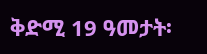ቅድሚ 19 ዓመታት፡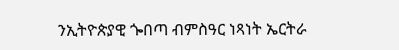ንኢትዮጵያዊ ጐበጣ ብምስዓር ነጻነት ኤርትራ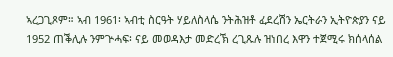ኣረጋጊጾም። ኣብ 1961፡ ኣብቲ ስርዓት ሃይለስላሴ ንትሕዝቶ ፈደረሽን ኤርትራን ኢትዮጵያን ናይ 1952 ጠቕሊሉ ንምጕሓፍ፡ ናይ መወዳእታ መድረኽ ረጊጹሉ ዝነበረ እዋን ተጀሚሩ ክሰላሰል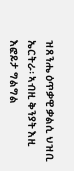ዝጸንሔ ዕጥቃዊ ቃልሲ ህዝቢ ኤርትራ፡ ኣብዚ ቅንያት እዚ እፎይታ ግልግል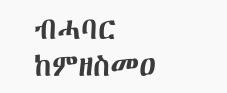ብሓባር ከምዘስመዐ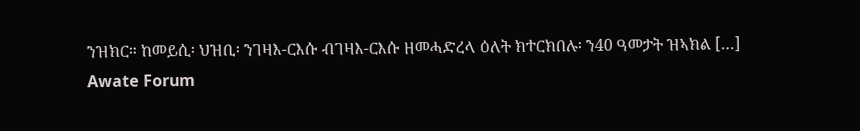ንዝክር። ከመይሲ፡ ህዝቢ፡ ንገዛእ-ርእሱ ብገዛእ-ርእሱ ዘመሓድረላ ዕለት ክተርክበሉ፡ ን40 ዓመታት ዝኣክል […]
Awate Forum